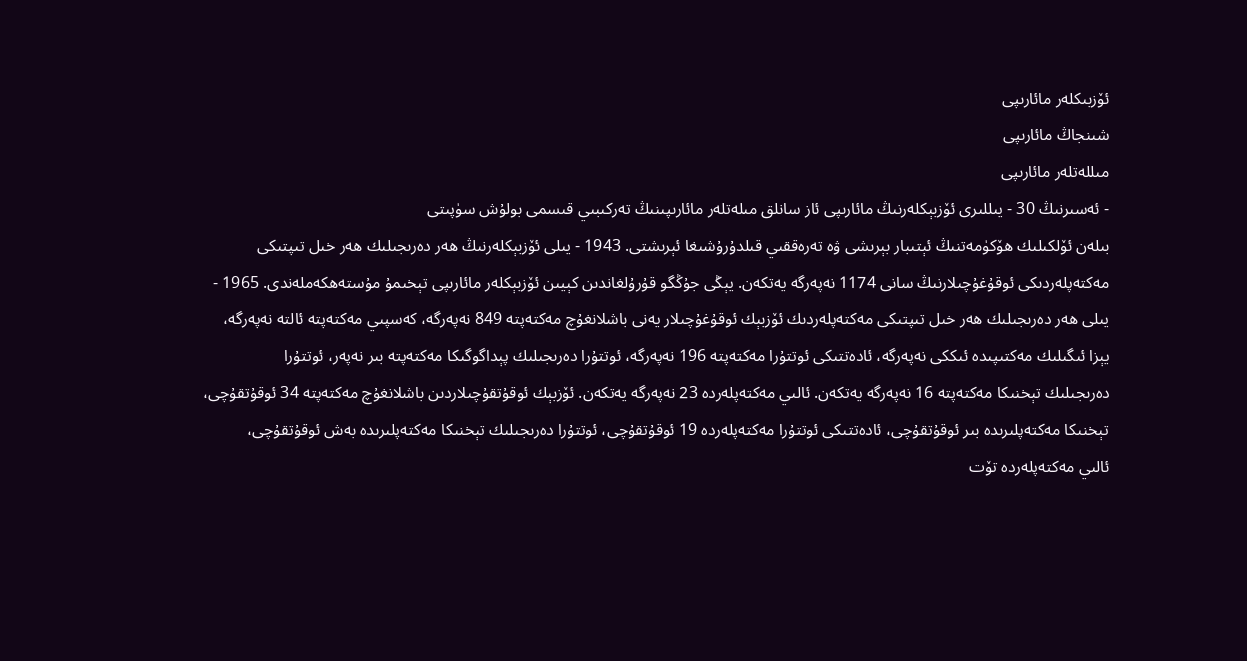ئۆزبىكلەر مائارىپى
شىنجاڭ مائارىپى
مىللەتلەر مائارىپى
- ئەسىرنىڭ 30 - يىللىرى ئۆزبېكلەرنىڭ مائارىپى ئاز سانلق مىلەتلەر مائارىپىنىڭ تەركىبىي قىسمى بولۇش سۈپىتى
بىلەن ئۆلكىلىك ھۆكۈمەتنىڭ ئېتىبار بېرىشى ۋە تەرەققىي قىلدۇرۇشىغا ئېرىشتى. 1943 - يىلى ئۆزبېكلەرنىڭ ھەر دەرىجىلىك ھەر خىل تىپتىكى
مەكتەپلەردىكى ئوقۇغۇچىلارنىڭ سانى 1174 نەپەرگە يەتكەن. يېڭى جۇڭگو قۇرۇلغاندىن كېيىن ئۆزبېكلەر مائارىپى تېخىمۇ مۇستەھكەملەندى. 1965 -
يىلى ھەر دەرىجىلىك ھەر خىل تىپتىكى مەكتەپلەردىك ئۆزبېك ئوقۇغۇچىلار يەنى باشلانغۇچ مەكتەپتە 849 نەپەرگە، كەسپىي مەكتەپتە ئالتە نەپەرگە،
يېزا ئىگىلىك مەكتىپىدە ئىككى نەپەرگە، ئادەتتىكى ئوتتۇرا مەكتەپتە 196 نەپەرگە، ئوتتۇرا دەرىجىلىك پېداگوگىكا مەكتەپتە بىر نەپەر، ئوتتۇرا
دەرىجىلىك تېخنىكا مەكتەپتە 16 نەپەرگە يەتكەن. ئالىي مەكتەپلەردە 23 نەپەرگە يەتكەن. ئۆزبېك ئوقۇتقۇچىلاردىن باشلانغۇچ مەكتەپتە 34 ئوقۇتقۇچى،
تېخنىكا مەكتەپلىرىدە بىر ئوقۇتقۇچى، ئادەتتىكى ئوتتۇرا مەكتەپلەردە 19 ئوقۇتقۇچى، ئوتتۇرا دەرىجىلىك تېخنىكا مەكتەپلىرىدە بەش ئوقۇتقۇچى،
ئالىي مەكتەپلەردە تۆت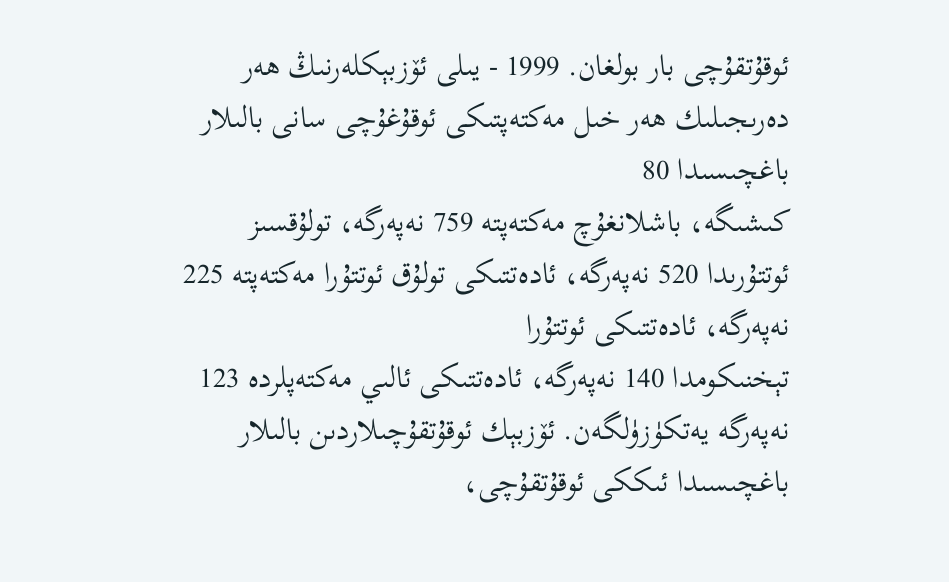ئوقۇتقۇچى بار بولغان. 1999 - يىلى ئۆزبېكلەرنىڭ ھەر دەرىجىلىك ھەر خىل مەكتەپتىكى ئوقۇغۇچى سانى بالىلار باغچىسىدا 80
كىشىگە، باشلانغۇچ مەكتەپتە 759 نەپەرگە، تولۇقسىز ئوتتۇرىدا 520 نەپەرگە، ئادەتتىكى تولۇق ئوتتۇرا مەكتەپتە 225 نەپەرگە، ئادەتتىكى ئوتتۇرا
تېخنىكومدا 140 نەپەرگە، ئادەتتىكى ئالىي مەكتەپلردە 123 نەپەرگە يەتكۈزۈلگەن. ئۆزبېك ئوقۇتقۇچىلاردىن بالىلار باغچىسىدا ئىككى ئوقۇتقۇچى،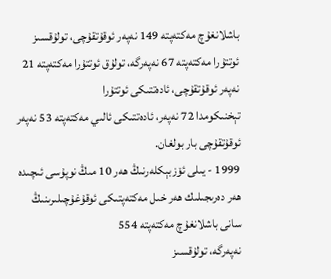باشلانغۇچ مەكتەپتە 149 نەپەر ئوقۇتقۇچى، تولۇقسىز ئوتتۇرا مەكتەپتە 67 نەپەرگە، تولۇق ئوتتۇرا مەكتەپتە 21 نەپەر ئوقۇتقۇچى، ئادەتتىكى ئوتتۇرا
تېخنىكومدا 72 نەپەر، ئادەتتىكى ئالىي مەكتەپتە 53 نەپەر ئوقۇتقۇچى بار بولغان.
1999 - يىلى ئۆزبېكلەرنىڭ ھەر 10 مىڭ نوپۇسى ئىچىدە ھەر دەرىجىلىك ھەر خىل مەكتەپتىكى ئوقۇغۇچىلىرىنىڭ سانى باشلانغۇچ مەكتەپتە 554
نەپەرگە، تولۇقسىز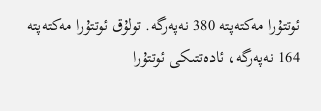ئوتتۇرا مەكتەپتە 380 نەپەرگە. تولۇق ئوتتۇرا مەكتەپتە 164 نەپەرگە، ئادەتتىكى ئوتتۇرا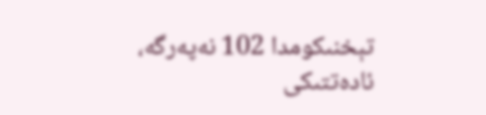تېخنىكومدا 102 نەپەرگە، ئادەتتىكى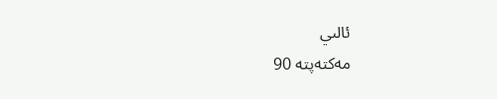ئالىي
مەكتەپتە 90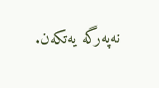نەپەرگە يەتكەن.